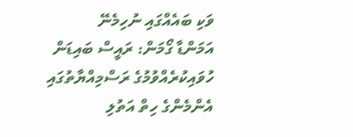ވަކި ބައެއްގައި ނުހިމެނޭ
އަމަންޑާ ގޯމަން: ރައީސް ބައިޑަން ހުވައިކުރެއްވުމުގެ ރަސްމިއްޔާތުގައި އެންމެންގެ ހިތް އަތުލި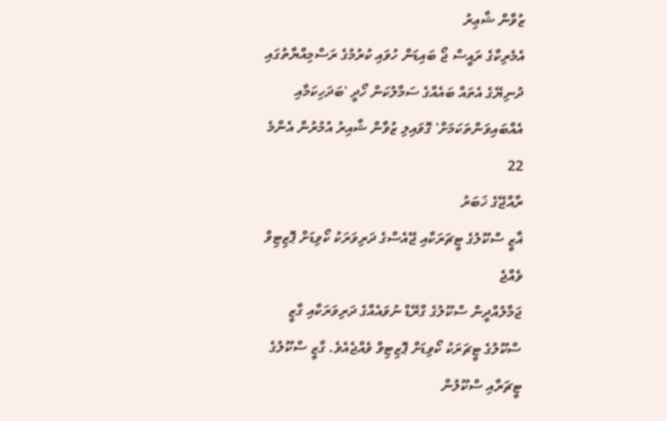ޒުވާން ޝާޢިރު
އެމެރިކާގެ ރައީސް ޖޯ ބައިޑަން ހުވައި ކުރުމުގެ ރަސްމިއްޔާތުގައި ދުނިޔޭގެ އެތައް ބައެއްގެ ސަމާލުކަން ހޯދީ 'ބަދަހިކަމާއި އެއްބައިވަންތަކަމަށް' ގޮވައިލި ޒުވާން ޝާއިރު އުމުރުން އެންމެ 22
ރާއްޖޭގެ ޚަބަރު
ޣާޒީ ސްކޫލުގެ ޓީޗަރަކާއި ޖޭއެސްގެ ދަރިވަރަކު ކޯވިޑަށް ޕޮޒިޓިވް ވެއްޖެ
ޖަމާލުއްދީން ސްކޫލުގެ ގްރޭޑް ނުވައެއްގެ ދަރިވަރަކާއި ގާޒީ ސްކޫލުގެ ޓީޗަރަކު ކޯވިޑަށް ޕޮޒިޓިވް ވެއްޖެއެވެ. ގާޒީ ސްކޫލުގެ ޓީޗަރާއި ސްކޫލުން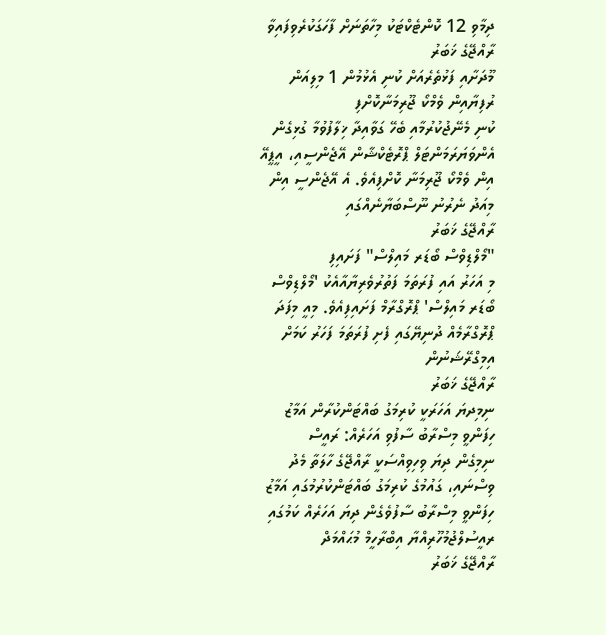ދިމާވި 12 ކޮންޓެކްޓަކު މިހާތަނަށް ފާހަގަކުރެވިފައިވާ
ރާއްޖޭގެ ޚަބަރު
މޫދަށާއި ފަޅުތެރެއަށް ކުނި އެޅުމުން 1 މިލިއަން ރުފިޔާއިން ވެމްކޯ ޖޫރިމަނާކޮށްފި
ކުނި މެނޭޖުކުރުމާއި ބެހޭ ގަވާއިދާ ޚިލާފުވުމާ ގުޅިގެން އެންވަޔަރަމަންޓަލް ޕްރޮޓެކްޝާން އޭޖެންސީއި، އީޕީއޭ އިން ވެމްކޯ ޖޫރިމަނާ ކޮށްފިއެވެ. އެ އޭޖެންސީ އިން މިއަދު ނެރުނު ނޫސްބަޔާނެއްގައި
ރާއްޖޭގެ ޚަބަރު
"މޯލްޑިވްސް ބޯޑަރ މައިލްސް" ފަށައިފި
މި އަހަރު އައި ފުރަތަމަ ފަތުރުވެރިޔާއާއެކު 'މޯލްޑިވްސް ބޯޑަރ މައިލްސް' ޕްރޮގްރާމް ފަށައިފިއެވެ. މިއީ މިފަދަ ޕްރޮގްރާމެއް ދުނިޔޭގައި ފެށި ފުރަތަމަ ފަހަރު ކަމަށް އިމިގްރޭޝަނުން
ރާއްޖޭގެ ޚަބަރު
ނިމިދޔަ އަހަރަކީ ކުރިމަގު ބައްޓަންކުރާން އަމާޒު ހިފަންވީ މިސްރާބު ސާފުވި އަހަރެއް: ރައީސް
ނިމިގެން ދިޔަ ވިހިވިއްސަކީ ރާއްޖޭގެ ހާލަތާ މެދު ވިސްނައި، ގައުމުގެ ކުރިމަގު ބައްޓަންކުރުމުގައި އަމާޒު ހިފަންވީ މިސްރާބު ސާފުވެގެން ދިޔަ އަހަރެއް ކަމުގައި ރއީސުލްޖުމުހޫރިއްޔާ އިބްރާހީމް މުޙައްމަދް
ރާއްޖޭގެ ޚަބަރު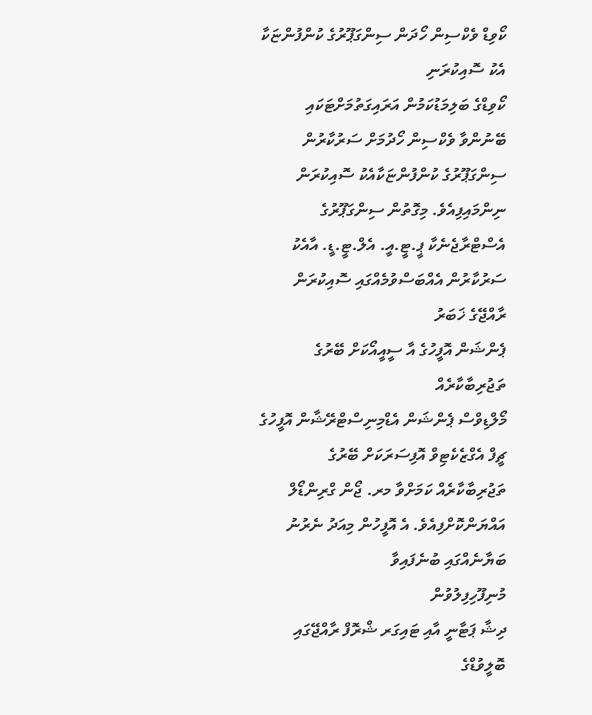ކޯވިޑް ވެކްސިން ހޯދަން ސިންގަޕޫރުގެ ކުންފުންޏަކާ އެކު ސޮއިކުރަނި
ކޯވިޑްގެ ބަލިމަޑުކަމުން އަރައިގަތުމަށްޓަކައި ބޭނުންވާ ވެކްސިން ހޯދުމަށް ސަރުކާރުން ސިންގަޕޫރުގެ ކުންފުންޏަކާއެކު ސޮއިކުރަން ނިންމައިފިއެވެ. މިގޮތުން ސިންގަޕޫރުގެ އެސްޓްރާޖެނެކާ ޕީ.ޓީ.އީ. އެލް.ޓީ.ޑީ. އާއެކު ސަރުކާރުން އެއްބަސްވުމެއްގައި ސޮއިކުރަން
ރާއްޖޭގެ ޚަބަރު
ޕެންޝަން އޮފީހުގެ އާ ސީއީއޯކަށް ބޭރުގެ ތަޖުރިބާކާރެއް
މޯލްޑިވްސް ޕެންޝަން އެޑްމިނިސްޓްރޭޝާން އޮފީހުގެ ޗީފް އެގްޒެކެޓިވް އޮފިސަރަކަށް ބޭރުގެ ތަޖުރިބާކާރެއް ކަމަށްވާ މރ. ޖޯން ގްރިންޑޯލް އައްޔަންކޮށްފިއެވެ. އެ އޮފީހުން މިއަދު ނެރުނު ބަޔާނެއްގައި ބުނެފައިވާ
މުނިފޫހިފިލުވުން
ދިޝާ ޕަޓާނީ އާއި ޓައިގަރ ޝްރޮފް ރާއްޖޭގައި
ބޮލީވުޑްގެ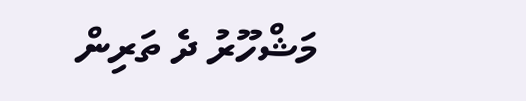މަޝްހޫރު ދެ ތަރިން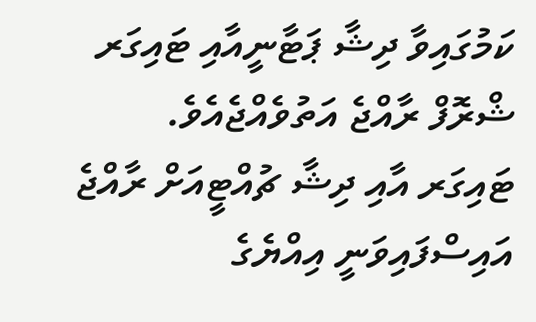ކަމުގައިވާ ދިޝާ ޕަޓާނީއާއި ޓައިގަރ ޝްރޮފް ރާއްޖެ އަތުވެއްޖެއެވެ. ޓައިގަރ އާއި ދިޝާ ޗުއްޓީއަށް ރާއްޖެ އައިސްފައިވަނީ އިއްޔެގެ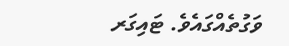ވަގުތެއްގައެވެ. ޓައިގަރ